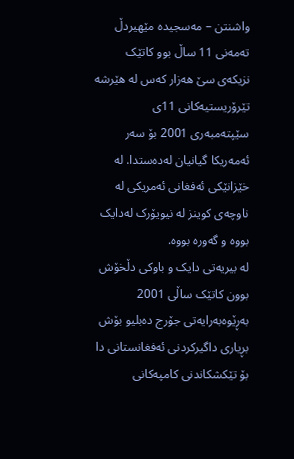واشنتن – مەسجیدە مێهیردڵ تەمەنی 11 ساڵ بوو کاتێک نزیکەی سێ هەزار کەس لە هێرشە تێرۆریستیەکانی 11ی سێپتەمبەری 2001 بۆ سەر ئەمەریکا گیانیان لەدەستدا. لە خێزانێکی ئەفغانی ئەمریکی لە ناوچەی کوینز لە نیویۆرک لەدایک بووە و گەورە بووە.
لە بیریەتی دایک و باوکی دڵخۆش بوون کاتێک ساڵی 2001 بەڕێوەبەرایەتی جۆرج دەبلیو بۆش بڕیاری داگیرکردنی ئەفغانستانی دا بۆ تێکشکاندنی کامپەکانی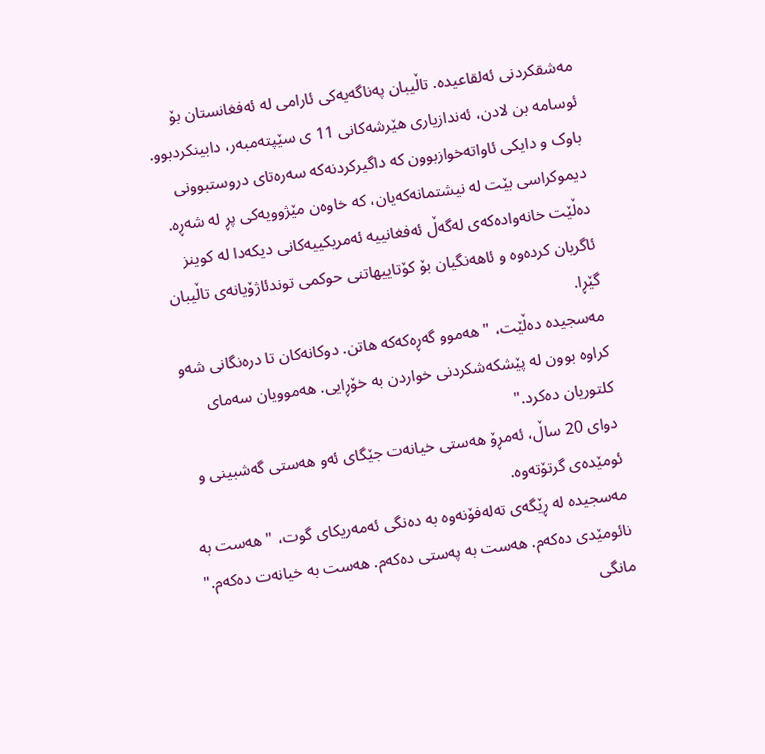مەشقکردنی ئەلقاعیدە. تاڵیبان پەناگەیەکی ئارامی لە ئەفغانستان بۆ ئوسامە بن لادن، ئەندازیاری هێرشەکانی 11 ی سێپتەمبەر، دابینکردبوو.
باوک و دایکی ئاواتەخوازبوون کە داگیرکردنەکە سەرەتای دروستبوونی دیموکراسی بێت لە نیشتمانەکەیان، کە خاوەن مێژوویەکی پڕ لە شەڕە.
دەڵێت خانەوادەکەی لەگەڵ ئەفغانییە ئەمریکییەکانی دیکەدا لە کوینز ئاگریان کردەوە و ئاهەنگیان بۆ کۆتاییهاتنی حوکمی توندئاژۆیانەی تاڵیبان گێڕا.
مەسجیدە دەڵێت، " هەموو گەڕەکەکە هاتن. دوکانەکان تا درەنگانی شەو کراوە بوون لە پێشکەشکردنی خواردن بە خۆڕایی. هەموویان سەمای کلتوریان دەکرد."
دوای 20 ساڵ، ئەمڕۆ هەستی خیانەت جێگای ئەو هەستی گەشبینی و ئومێدەی گرتۆتەوە.
مەسجیدە لە ڕێگەی تەلەفۆنەوە بە دەنگی ئەمەریکای گوت، " هەست بە نائومێدی دەکەم. هەست بە پەستی دەکەم. هەست بە خیانەت دەکەم."
مانگی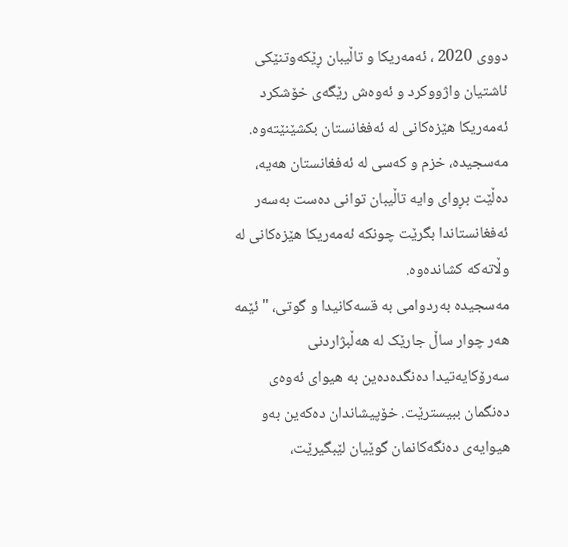دووی 2020 ، ئەمەریکا و تاڵیبان ڕێکەوتنێکی ئاشتیان واژووکرد و ئەوەش رێگەی خۆشکرد ئەمەریکا هێزەکانی لە ئەفغانستان بکشێنێتەوە.
مەسجیدە، خزم و کەسی لە ئەفغانستان هەیە، دەڵێت بڕوای وایە تاڵیبان توانی دەست بەسەر ئەفغانستاندا بگرێت چونکە ئەمەریکا هێزەکانی لە وڵاتەکە کشاندەوە.
مەسجیدە بەردوامی بە قسەکانیدا و گوتی، " ئێمە هەر چوار ساڵ جارێک لە هەڵبژاردنی سەرۆکایەتیدا دەنگدەدەین بە هیوای ئەوەی دەنگمان ببیسترێت. خۆپیشاندان دەکەین بەو هیوایەی دەنگەکانمان گوێیان لێبگیرێت،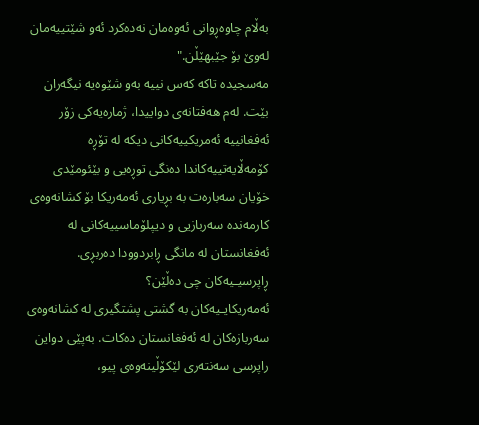بەڵام چاوەڕوانی ئەوەمان نەدەکرد ئەو شێتییەمان لەوێ بۆ جێبهێڵن."
مەسجیدە تاکە کەس نییە بەو شێوەیە نیگەران بێت. لەم هەفتانەی دواییدا، ژمارەیەکی زۆر ئەفغانییە ئەمریکییەکانی دیکە لە تۆڕە کۆمەڵایەتییەکاندا دەنگی توڕەیی و بێئومێدی خۆیان سەبارەت بە بڕیاری ئەمەریکا بۆ کشانەوەی کارمەندە سەربازیی و دیپلۆماسییەکانی لە ئەفغانستان لە مانگی ڕابردوودا دەربڕی.
ڕاپرسیـیەکان چی دەڵێن؟
ئەمەریکایـیەکان بە گشتی پشتگیری لە کشانەوەی سەربازەکان لە ئەفغانستان دەکات. بەپێی دواین راپرسی سەنتەری لێکۆڵینەوەی پیو،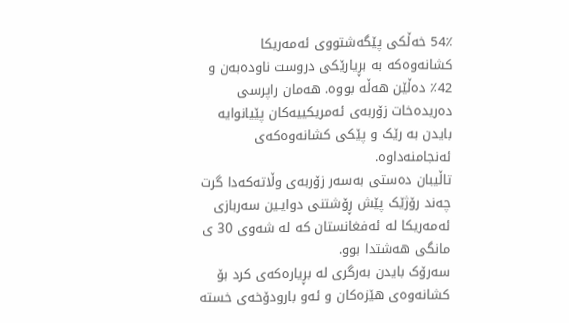54٪ خەڵکی پێگەشتووی ئەمەریکا کشانەوەکە بە بڕیارێکی دروست ناودەبەن و 42٪ دەڵێن هەڵە بووە. هەمان راپرسی دەریدەخات زۆربەی ئەمریکییەکان پێیانوایە بایدن بە رێک و پێکی کشانەوەکەی ئەنجامنەداوە.
تاڵیبان دەستی بەسەر زۆربەی وڵاتەکەدا گرت چەند رۆژێک پێش ڕۆشتنی دوایـین سەربازی ئەمەریکا لە ئەفغانستان کە لە شەوی 30 ی مانگی هەشتدا بوو.
سەرۆک بایدن بەرگری لە بڕیارەکەی کرد بۆ کشانەوەی هێزەکان و ئەو بارودۆخەی خستە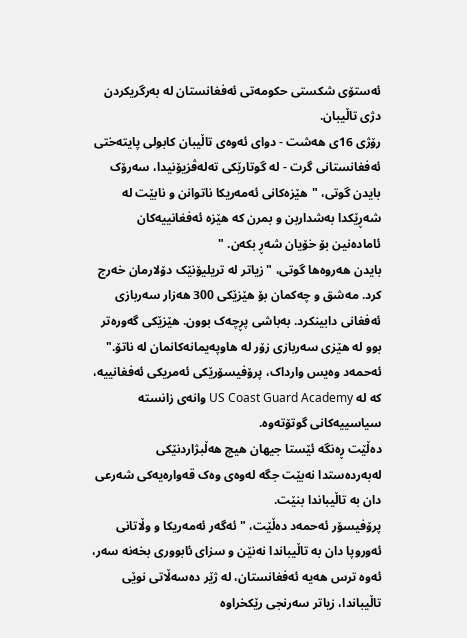ئەستۆی شکستی حکومەتی ئەفغانستان لە بەرگریکردن دژی تاڵیبان.
رۆژی 16ی هەشت - دوای ئەوەی تاڵیبان کابولی پایتەختی ئەفغانستانی گرت - لە گوتارێکی تەلەڤزیۆنیدا، سەرۆک بایدن گوتی، "هێزەکانی ئەمەریکا ناتوانن و نابێت لە شەڕێکدا بەشداربن و بمرن کە هێزە ئەفغانییەکان ئامادەنین بۆ خۆیان شەڕ بکەن. "
بایدن هەروەها گوتی، "زیاتر لە تریلیۆنێک دۆلارمان خەرج کرد. مەشق و چەکمان بۆ هێزێکی 300 هەزار سەربازی ئەفغانی دابینکرد. بەباشی پڕچەک بوون. هێزێکی گەورەتر بوو لە هێزی سەربازی زۆر لە هاوپەیمانەکانمان لە ناتۆ."
ئەحمەد وەیس وارداک، پرۆفیسۆرێکی ئەمریکی ئەفغانییە، کە لە US Coast Guard Academy وانەی زانستە سیاسییەکانی گوتۆتەوە.
دەڵێت ڕەنگە ئێستا جیهان هیچ هەڵبژاردنێکی لەبەردەستدا نەبێت جگە لەوەی وەک قەوارەیەکی شەرعی دان بە تاڵیباندا بنێت.
پرۆفیسۆر ئەحمەد دەڵێت، " ئەگەر ئەمەریکا و وڵاتانی ئەوروپا دان بە تاڵیباندا نەنێن و سزای ئابووری بخەنە سەر، ئەوە ترس هەیە ئەفغانستان، لە ژێر دەسەڵاتی نوێی تاڵیباندا، زیاتر سەرنجی رێکخراوە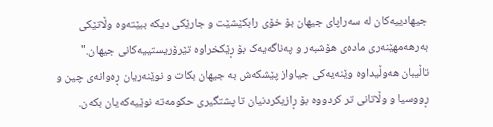جیهادییەکان لە سەراپای جیهان بۆ خۆی رابکێشێت و جارێکی دیکە ببێتەوە وڵاتێکی بەرهەمهێنەری مادەی هۆشبەر و پەناگەیەک بۆ ڕێکخراوە تێرۆریستییەکانی جیهان."
تاڵیبان هەوڵیداوە وێنەیەکی جیاواز پێشکەش بە جیهان بکات و نوێنەریان ڕەوانەی چین و ڕووسیا و وڵاتانی تر کردووە بۆ ڕازیکردنیان تا پشتگیری حکومەتە نوێیەکەیان بکەن.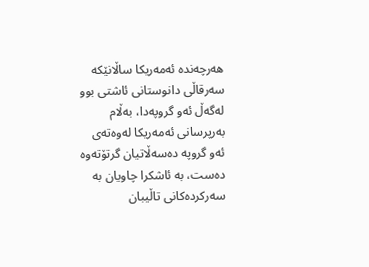هەرچەندە ئەمەریکا ساڵانێکە سەرقاڵی دانوستانی ئاشتی بوو لەگەڵ ئەو گروپەدا، بەڵام بەرپرسانی ئەمەریکا لەوەتەی ئەو گروپە دەسەڵاتیان گرتۆتەوە دەست، بە ئاشکرا چاویان بە سەرکردەکانی تاڵیبان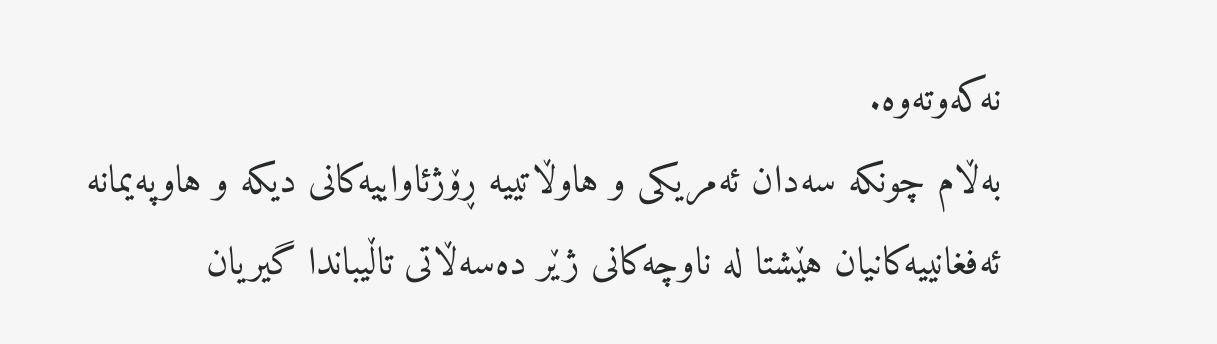نەکەوتەوە.
بەڵام چونکە سەدان ئەمریکی و هاوڵاتییە ڕۆژئاواییەکانی دیکە و هاوپەیمانە ئەفغانییەکانیان هێشتا لە ناوچەکانی ژێر دەسەڵاتی تاڵیباندا گیریان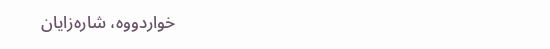خواردووە، شارەزایان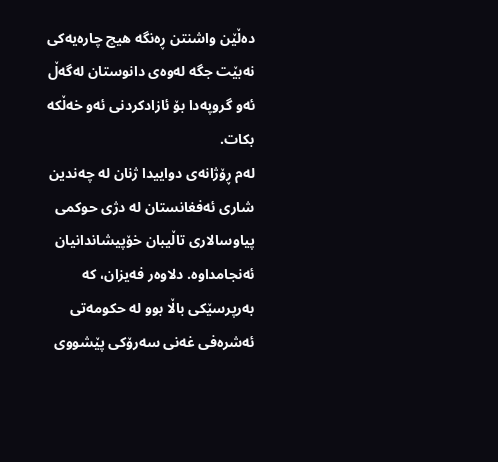دەڵێن واشنتن ڕەنگە هیچ چارەیەکی نەبێت جگە لەوەی دانوستان لەگەڵ ئەو گروپەدا بۆ ئازادکردنی ئەو خەڵکە بکات.
لەم ڕۆژانەی دواییدا ژنان لە چەندین شاری ئەفغانستان لە دژی حوکمی پیاوسالاری تاڵیبان خۆپیشاندانیان ئەنجامداوە. دلاوەر فەیزان، کە بەرپرسێکی باڵا بوو لە حکومەتی ئەشرەفی غەنی سەرۆکی پێشووی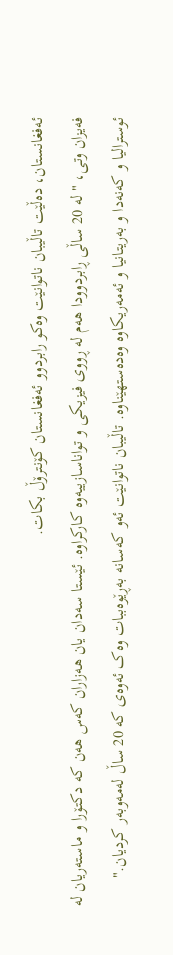ئەفغانستان، دەڵێت تاڵیبان ناتوانێت وەکو رابردوو ئەفغانستان کۆنترۆڵ بکات.
فەیزان وتی، " لە 20 ساڵی ڕابردوودا هەم لە ڕووی فیزیکی و تواناسازییەوە کارکراوە. ئێستا سەدان یان هەزاران کەس هەن کە دکتۆرا و ماستەریان لە ئوسترالیا و کەنەدا و بەریتانیا و ئەمەریکاوە وەدەستهێناوە. تاڵیبان ناتوانێت ئەو کەسانە بەڕێوەببات وەک ئەوەی کە 20 ساڵ لەمەوبەر کردیان."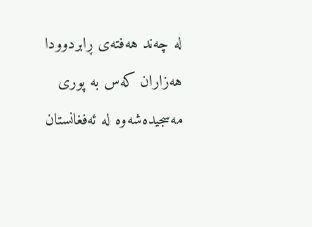لە چەند هەفتەی ڕابردوودا هەزاران کەس بە پوری مەسجیدەشەوە لە ئەفغانستان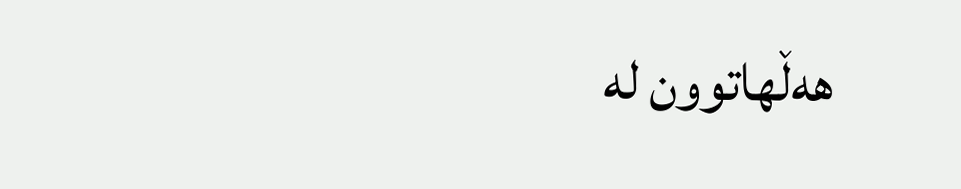هەڵهاتوون لە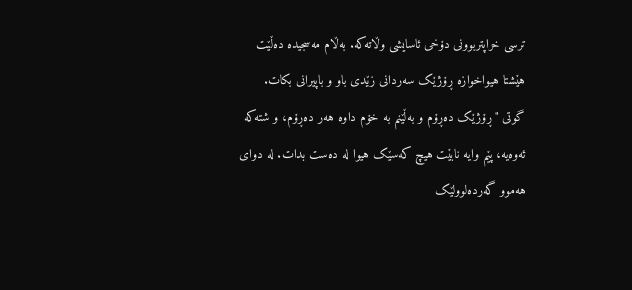ترسی خراپتربوونی دۆخی ئاسایشی وڵاتەکە. بەڵام مەسجیدە دەڵێت هێشتا هیواخوازە ڕۆژێک سەردانی زێدی باو و باپیرانی بکات.
گوتی "ڕۆژێک دەڕۆم و بەڵێنم بە خۆم داوە هەر دەڕۆم، و شتەکە ئەوەیە، پێم وایە نابێت هیچ کەسێک هیوا لە دەست بدات. لە دوای هەموو گەردەلوولێک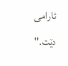ئارامی دێت."